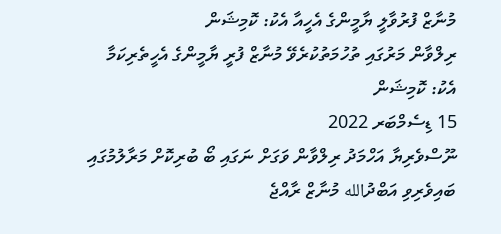މުނާޒް ފުރުވާލީ ޔާމީންގެ އެހީއާ އެކު: ކޮމިޝަން
ރިލްވާން މަރުގައި ތުހުމަތުކުރެވޭ މުނާޒް ފުރީ ޔާމީންގެ އެހީތެރިކަމާ އެކު: ކޮމިޝަން
15 ޑިސެމްބަރ 2022
ނޫސްވެރިޔާ އަހްމަދު ރިލްވާން ވަގަށް ނަގައި ބޯ ބުރިކޮށް މަރާލުމުގައި ބައިވެރިވި އަބްދުالله މުނާޒް ރާއްޖެ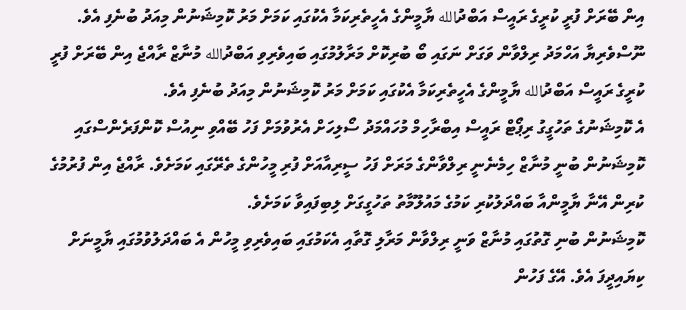އިން ބޭރަށް ފުރީ ކުރީގެ ރައީސް އަބްދުالله ޔާމީންގެ އެހީތެރިކަމާ އެކުގައި ކަމަށް މަރު ކޮމިޝަނުން މިއަދު ބުނެފި އެވެ.
ނޫސްވެރިޔާ އަހްމަދު ރިލްވާން ވަގަށް ނަގައި ބޯ ބުރިކޮށް މަރާލުމުގައި ބައިވެރިވި އަބްދުالله މުނާޒް ރާއްޖެ އިން ބޭރަށް ފުރީ ކުރީގެ ރައީސް އަބްދުالله ޔާމީންގެ އެހީތެރިކަމާ އެކުގައި ކަމަށް މަރު ކޮމިޝަނުން މިއަދު ބުނެފި އެވެ.
އެ ކޮމިޝަނުގެ ތަހުގީގު ރިޕޯޓް ރައީސް އިބްރާހިމް މުހައްމަދު ސޯލިހަށް އެރުވުމަށް ފަހު ބޭއްވި ނިއުސް ކޮންފަރެންސްގައި ކޮމިޝަނުން ބުނީ މުނާޒް ހިމެނެނީ ރިލްވާންގެ މަރަށް ފަހު ސީރިއާއަށް ފުރި މީހުންގެ ތެރޭގައި ކަމަށެވެ. ރާއްޖެ އިން ފުރުމުގެ ކުރިން އޭނާ ޔާމީންއާ ބައްދަލުކުރި ކަމުގެ މައުލޫމާތު ތަހުގީގަށް ލިބިފައިވާ ކަމަށެވެ.
ކޮމިޝަނުން ބުނި ގޮތުގައި މުނާޒް ވަނީ ރިލްވާން މަރާލި ގޮތާއި އެކަމުގައި ބައިވެރިވި މީހުން އެ ބައްދަލުވުމުގައި ޔާމީނަށް ކިޔައިދީފަ އެވެ. އޭގެ ފަހުން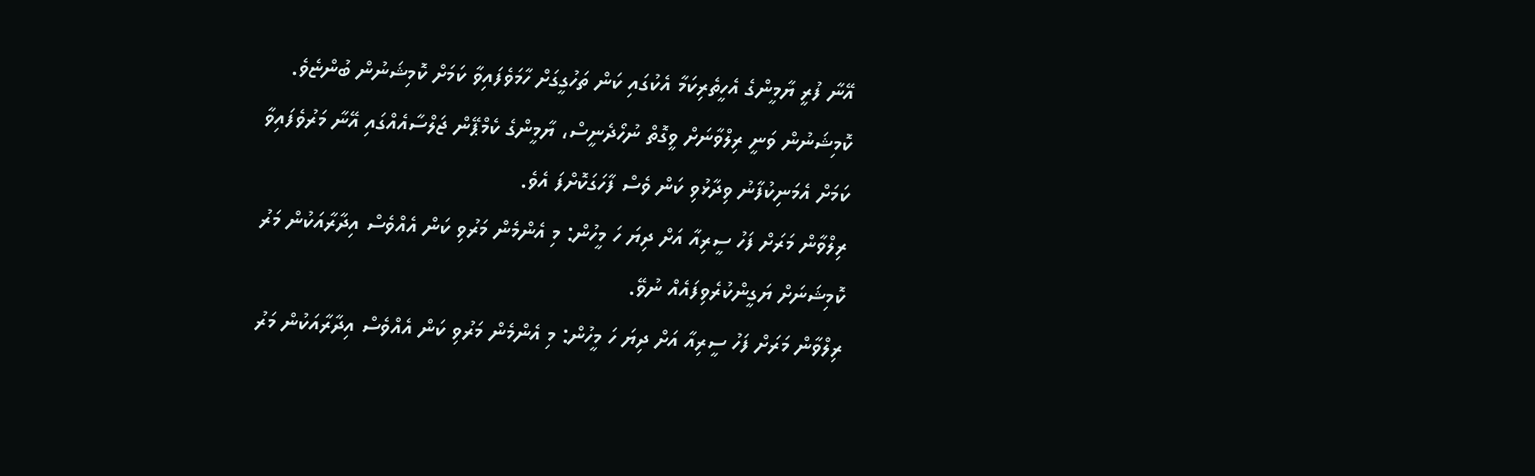އޭނާ ފުރީ ޔާމީންގެ އެހީތެރިކަމާ އެކުގައި ކަން ތަހުގީގަށް ހާމަވެފައިވާ ކަމަށް ކޮމިޝަނުން ބުންޏެވެ.
ކޮމިޝަނުން ވަނީ ރިލްވާނަށް ވީގޮތް ނުހޯދެނީސް، ޔާމީންގެ ކެމްޕޭން ޖަލްސާއެއްގައި އޭނާ މަރުވެފައިވާ ކަމަށް އެމަނިކުފާނު ވިދާޅުވި ކަން ވެސް ފާހަގަކޮށްފަ އެވެ.
ރިލްވާން މަރަށް ފަހު ސީރިއާ އަށް ދިޔަ ހަ މީހުން: މި އެންމެން މަރުވި ކަން އެއްވެސް އިދާރާއަކުން މަރު ކޮމިޝަނަށް ޔަގީންކުރެވިފައެއް ނުވޭ.
ރިލްވާން މަރަށް ފަހު ސީރިއާ އަށް ދިޔަ ހަ މީހުން: މި އެންމެން މަރުވި ކަން އެއްވެސް އިދާރާއަކުން މަރު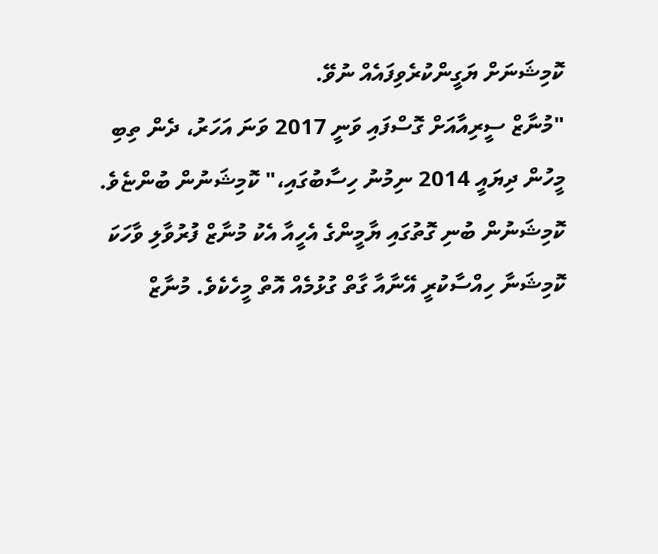ކޮމިޝަނަށް ޔަގީންކުރެވިފައެއް ނުވޭ.
"މުނާޒް ސީރިއާއަށް ގޮސްފައި ވަނީ 2017 ވަނަ އަހަރު، ދެން ތިބި މީހުން ދިޔައީ 2014 ނިމުނު ހިސާބުގައި،" ކޮމިޝަނުން ބުންޏެވެ.
ކޮމިޝަނުން ބުނި ގޮތުގައި ޔާމީންގެ އެހީއާ އެކު މުނާޒް ފުރުވާލި ވާހަކަ ކޮމިޝަނާ ހިއްސާކުރީ އޭނާއާ ގާތް ގުޅުމެއް އޮތް މީހެކެވެ. މުނާޒް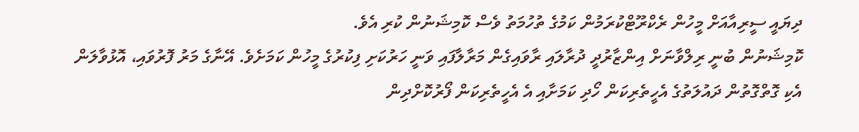ދިޔައީ ސީރިއާއަށް މީހުން ރެކްރޫޓްކުރަމުން ކަމުގެ ތުހުމަތު ވެސް ކޮމިޝަނުން ކުރި އެވެ.
ކޮމިޝަނުން ބުނީ ރިލްވާނަށް އިންޒާރުދީ ދުރާލައި ރާވައިގެން މަރާލާފައި ވަނީ ހަރުކަށި ފިކުރުގެ މީހުން ކަމަށެވެ. އޭނާގެ މަރު ފޮރުވައި، އޮޅުވާލަން އެކި ގޮތްގޮތުން ދައުލަތުގެ އެހީތެރިކަން ހޯދި ކަމަށާއި އެ އެހީތެރިކަން ފޯރުކޮށްދިން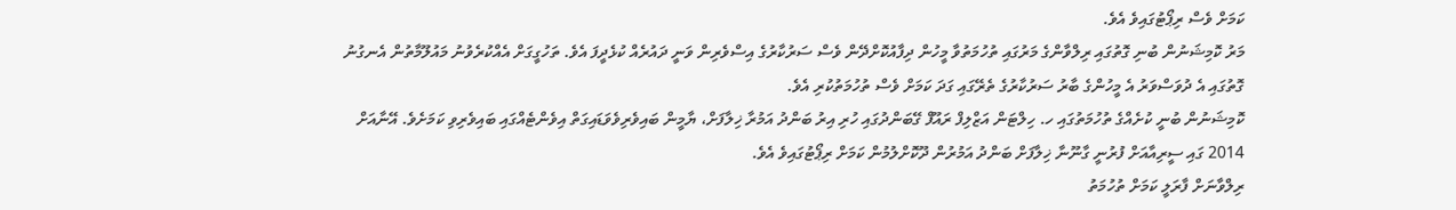ކަމަށް ވެސް ރިޕޯޓުގައިވެ އެވެ.
މަރު ކޮމިޝަނުން ބުނި ގޮތުގައި ރިލްވާންގެ މަރުގައި ތުހުމަތުވާ މީހުން ދިފާއުކޮށްދޭން ވެސް ސަރުކާރުގެ އިސްވެރިން ވަނީ ދައުރެއް ކުޅެދީފަ އެވެ. ތަހުގީގަށް އެއްކުރެވުނު މައުލޫމާތުން އެނގުނު ގޮތުގައި އެ ދުވަސްވަރު އެ މީހުންގެ ބާރު ސަރުކާރުގެ ތެރޭގައި ގަދަ ކަމަށް ވެސް ތުހުމަތުކުރި އެވެ.
ކޮމިޝަނުން ބުނީ ކުށެއްގެ ތުހުމަތުގައި ހ. ހިލްޓަން އަޒްލިފް ރައޫފް ގޭބަންދުގައި ހުރި އިރު ބަންދު އަމުރާ ޚިލާފަށް، ޔާމީން ބައިވެރިވެވަޑައިގަތް އިވެންޓެއްގައި ބައިވެރިވި ކަމަށެވެ. އޭނާއަށް 2014 ގައި ސީރިއާއަށް ފުރުނީ ގާނޫނާ ޚިލާފަށް ބަންދު އަމުރުން ދޫކޮށްލުމުން ކަމަށް ރިޕޯޓުގައިވެ އެވެ.
ރިލްވާނަށް ފާރަލީ ކަމަށް ތުހުމަތު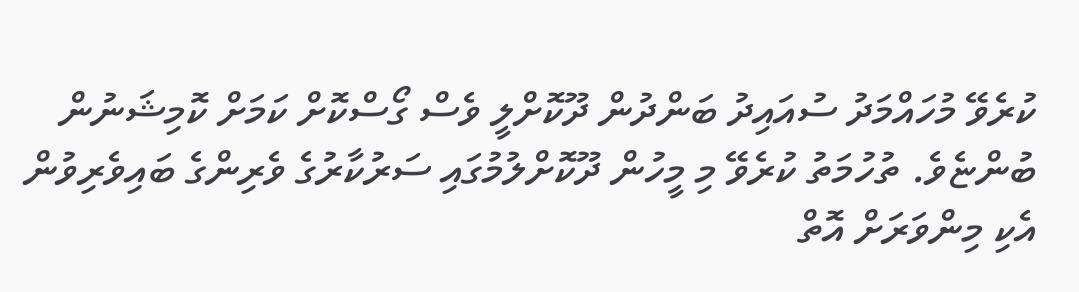ކުރެވޭ މުހައްމަދު ސުއައިދު ބަންދުން ދޫކޮށްލީ ވެސް ގޯސްކޮށް ކަމަށް ކޮމިޝަނުން ބުންޏެވެ. ތުހުމަތު ކުރެވޭ މި މީހުން ދޫކޮށްލުމުގައި ސަރުކާރުގެ ވެރިންގެ ބައިވެރިވުން އެކި މިންވަރަށް އޮތް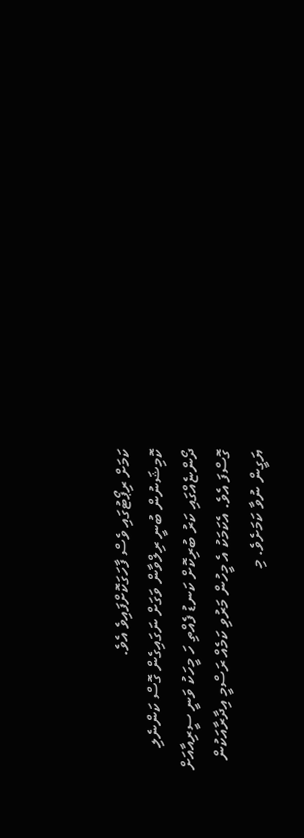ކަމަށް ރިޕޯޓުގައި ވެސް ފާހަގަކޮށްފައިވެ އެވެ.
ކޮމިޝަނުން ބުނީ ރިލްވާން ވަގަށް ނަގައިގެން ގޮސް ކަންނެލި ދޯންޏެއްގައި ކަރު ބުރިކޮށް ކަނޑު ފެއްތި ހަ މީހަކު ވަނީ ސީރިއާއަށް ގޮސްފަ އެވެ. އެކަމަކު އެ މީހުން މަރުވި ކަމެއް ރަސްމީ އިދާރާއަކުން ޔަގީން ނުވާ ކަމަށެވެ. މި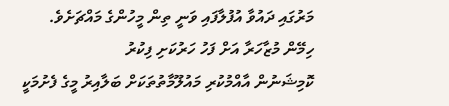މަރުގައި ދައުވާ އުފުލާފައި ވަނީ ތިން މީހުންގެ މައްޗަށެވެ.
ހިމޭން މުޒާހަރާ އަށް ފަހު ހަރުކަށި ފިކުރު
ކޮމިޝަނުން އާއްމުކުރި މައުލޫމާތުތަކަށް ބަލާއިރު މީގެ ފެށުމަކީ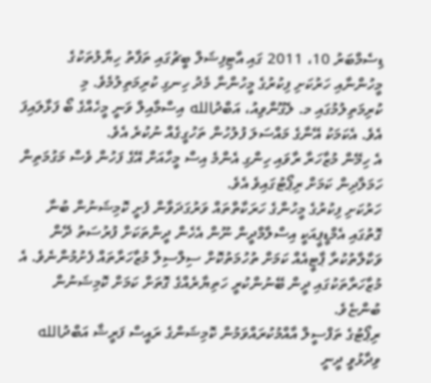ޑިސެމްބަރު 10، 2011 ގައި އާޓިފިޝަލް ބީޗުގައި ތަފާތު ހިޔާލުތަކުގެ މީހުންނާއި ހަރުކަށި ފިކުރުގެ މީހުންނާ މެދު ހިނގި ކުރިމަތިލުމެވެ. މި ކުރިމަތިލުމުގައި މ. ލެގޫންވިއު، އަބްދުالله އިސްމާއިލް ވަނީ މީހެއްގެ ބޯ ފަޅާލައިފަ އެވެ. އެކަމަކު އޭނާގެ މައްސަލަ ފުލުހުން ތަހުގީގެއް ނުކުރެ އެވެ.
އެ ހިމޭން މުޒާހަރާ ރާވައި ހިންގި އެންމެ އިސް މީހާއަށް އޭގެ ފަހުން ވެސް މަގުމަތިން ހަމަލާދިން ކަމަށް ރިޕޯޓުގައިވެ އެވެ.
ހަރުކަށި ފިކުރުގެ މީހުންގެ ހަރަކާތްތައް ވަރުގަދަވާން ފެށީ ކޮމިޝަނުން ބުނާ ގޮތުގައި އެމްޑީޕީއަކީ އިސްލާމްދީން ނޫން އެހެން ދީންތަކަށް ފުރުސަތު ދޭން ވަކާލާތުކުރާ ޕާޓީއެއް ކަމަށް ތުހުމަތުކޮށް ސިލްސިލާ މުޒާހަރާތައް ފެށުމުންނެވެ. އެ މުޒާހަރާތަކުގައި ދީން ބޭނުންކުރީ ހަތިޔާރެއްގެ ގޮތަށް ކަމަށް ކޮމިޝަނުން ބުންޏެވެ.
ރިޕޯޓުގެ ތަފްސީލް އާއްމުކުރައްވަމުން ކޮމިޝަންގެ ރައީސް ފަރީޝާ އަބްދުالله ވިދާޅުވީ ދީނީ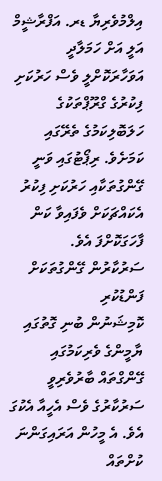އިލްމުވެރިޔާ ޑރ. އަފްރާޝީމް އަލީ އަށް ހަމަލާދީ އަވަހާރަކޮށްލީ ވެސް ހަރުކަށި ފިކުރުގެ ގްރޫޕްތަކުގެ ހަލަބޮލިކަމުގެ ތެރޭގައި ކަމަށެވެ. ރިޕޯޓުގައި ވަނީ ގޭންގުތަކާއި ހަރުކަށި ފިކުރު އެކައްޗަކަށް ވެފައިވާ ކަން ފާހަގަކޮށްފަ އެވެ.
ސަރުކާރުން ގޭންގުތަކަށް ފަންޑުކުރި
ކޮމިޝަނުން ބުނި ގޮތުގައި ޔާމީންގެ ވެރިކަމުގައި ގޭންގްތައް ބާރުވެރިވީ ސަރުކާރުގެ ވެސް އެހީއާ އެކުގަ އެވެ. އެ މީހުން އަރައިގަންނަ ކުށްތައް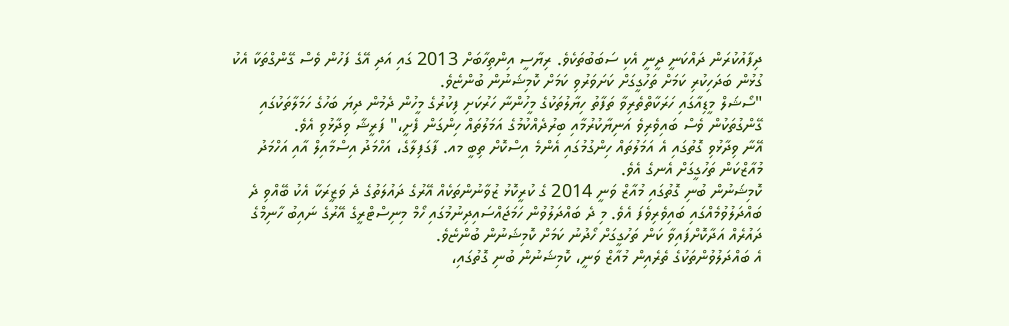ދިފާއުކުރަން ދައްކަނީ ދީނީ އެކި ސަބަބުތަކެވެ. ރިޔާސީ އިންތިހާބަށް 2013 ގައި އަދި އޭގެ ފަހުން ވެސް ގޭންގްތަކާ އެކު ގުޅުން ބަދަހިކުރި ކަމަށް ތަހުގީގަށް ކަށަވަރުވި ކަމަށް ކޮމިޝަނުން ބުންޏެވެ.
"ސޯޝަލް މީޑިއާގައި ހަރަކާތްތެރިވާ ތަފާތު ހިޔާލުތަކުގެ މީހުންނާ ހަރުކަށި ފިކުރުގެ މީހުން ދެމުން ދިޔަ ބަހުގެ ހަމަލާތަކުގައި ގޭންގުތަކުން ވެސް ބައިވެރިވެ އަނިޔާކުރުމާއި ބިރުދެއްކުމުގެ އަމަލުތައް ހިންގަން ފެށީ،" ފަރީޝާ ވިދާޅުވި އެވެ.
އޭނާ ވިދާޅުވި ގޮތުގައި އެ އަމަލުތައް ހިންގުމުގައި އެންމެ އިސްކޮށް ތިބީ މއ. ފާގަފިލާގެ، އަހްމަދު އިސްމާއިލް އާއި އަހްމަދު މުއާޒްކަން ތަހުގީގަށް އެނގެ އެވެ.
ކޮމިޝަނުން ބުނި ގޮތުގައި މުއާޒް ވަނީ 2014 ގެ ކުރީކޮޅު ޒުވާނުންތަކެއް އޭރުގެ ދައުލަތުގެ ދެ ވަޒީރަކާ އެކު ބޭއްވި ދެ ބައްދަލުވުމެއްގައި ބައިވެރިވެފަ އެވެ. މި ދެ ބައްދަލުވުން ހަމަޖައްސައިދިނުމުގައި ހޯމް މިނިސްޓްރީގެ އޭރުގެ ނައިބު ހާނިމްގެ ދައުރެއް އަދާކޮށްފައިވާ ކަން ތަހުގީގަށް ހޯދުނު ކަމަށް ކޮމިޝަނުން ބުންޏެވެ.
އެ ބައްދަލުވުންތަކުގެ ތެރެއިން މުއާޒް ވަނީ، ކޮމިޝަނުން ބުނި ގޮތުގައި،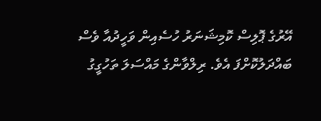އޭރުގެ ޕޮލިސް ކޮމިޝަނަރު ހުސެއިން ވަހީދުއާ ވެސް ބައްދަލުކޮށްފަ އެވެ. ރިލްވާންގެ މައްސަލަ ތަހުގީގު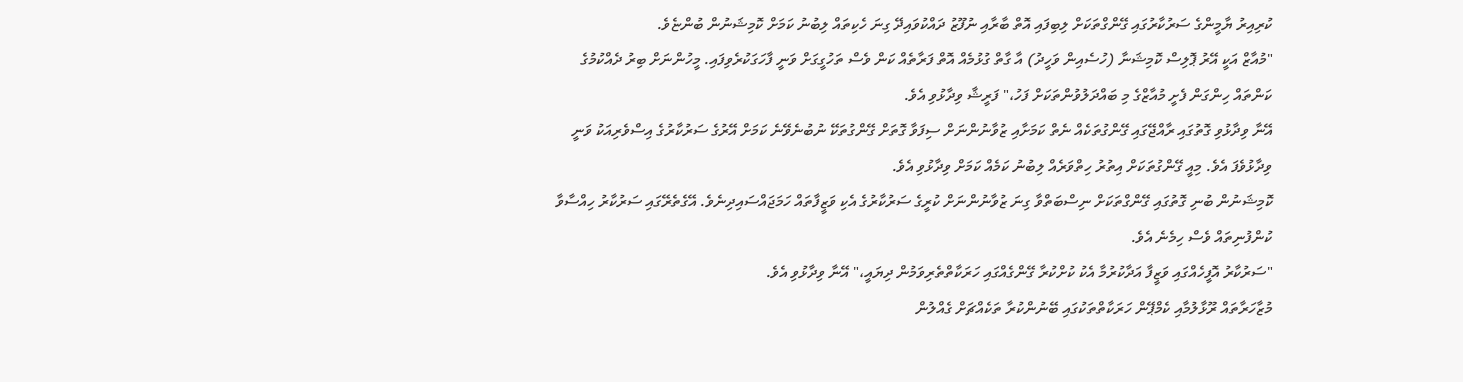ކުރިއިރު ޔާމީންގެ ސަރުކާރުގައި ގޭންގްތަކަށް ލިބިފައި އޮތް ބާރާއި ނުފޫޒު ދައްކުވައިދޭ ގިނަ ހެކިތައް ލިބުނު ކަމަށް ކޮމިޝަނުން ބުންޏެވެ.
"މުއާޒް އަކީ އޭރު ޕޮލިސް ކޮމިޝަނާ (ހުސެއިން ވަހީދު) އާ ގާތް ގުޅުމެއް އޮތް ފަރާތެއް ކަން ވެސް ތަހުގީގަށް ވަނީ ފާހަގަކުރެވިފައި. މީހުންނަށް ބިރު ދެއްކުމުގެ ކަންތައް ހިންގަން ފެށީ މުއާޒްގެ މި ބައްދަލުވުންތަކަށް ފަހު،" ފަރީޝާ ވިދާޅުވި އެވެ.
އޭނާ ވިދާޅުވި ގޮތުގައި ރާއްޖޭގައި ގޭންގުތަކެއް ނެތް ކަމަށާއި ޒުވާނުންނަށް ސިފަވާ ގޮތަށް ގޭންގުތަކޭ ނުބުނެވޭނެ ކަމަށް އޭރުގެ ސަރުކާރުގެ އިސްވެރިއަކު ވަނީ ވިދާޅުވެފަ އެވެ. މިއީ ގޭންގުތަކަށް އިތުރު ހިތްވަރެއް ލިބުނު ކަމެއް ކަމަށް ވިދާޅުވި އެވެ.
ކޮމިޝަނުން ބުނި ގޮތުގައި ގޭންގްތަކަށް ނިސްބަތްވާ ގިނަ ޒުވާނުންނަށް ކުރީގެ ސަރުކާރުގެ އެކި ވަޒީފާތައް ހަމަޖައްސައިދިނެވެ. އޭގެތެރޭގައި ސަރުކާރު ހިއްސާވާ ކުންފުނިތައް ވެސް ހިމެނެ އެވެ.
"ސަރުކާރު އޮފީހެއްގައި ވަޒީފާ އަދާކުރުމާ އެކު ކުށްކުރާ ގޭންގެއްގައި ހަރަކާތްތެރިވަމުން ދިޔައީ،" އޭނާ ވިދާޅުވި އެވެ.
މުޒާހަރާތައް ރޫޅާލުމާއި ކެމްޕޭން ހަރަކާތްތަކުގައި ބޭނުންކުރާ ތަކެއްޗަށް ގެއްލުން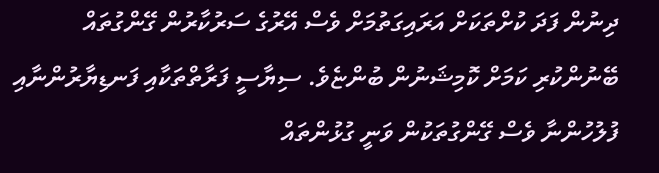ދިނުން ފަދަ ކުށްތަކަށް އަރައިގަތުމަށް ވެސް އޭރުގެ ސަރުކާރުން ގޭންގުތައް ބޭނުންކުރި ކަމަށް ކޮމިޝަނުން ބުންޏެވެ. ސިޔާސީ ފަރާތްތަކާއި ފަނޑިޔާރުންނާއި ފުލުހުންނާ ވެސް ގޭންގުތަކުން ވަނީ ގުޅުންތައް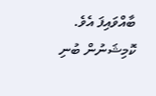ބާއްވައިފަ އެވެ.
ކޮމިޝަނުން ބުނި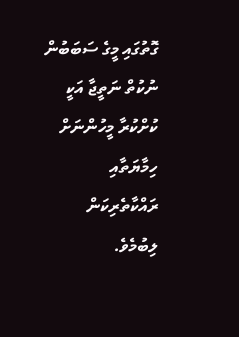ގޮތުގައި މީގެ ސަބަބުން ނުކުތް ނަތީޖާ އަކީ ކުށްކުރާ މީހުންނަށް ހިމާޔަތާއި ރައްކާތެރިކަން ލިބުމެވެ.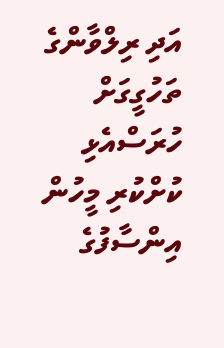އަދި ރިލްވާންގެ ތަހުގީގަށް ހުރަސްއެޅި ކުށްކުރި މީހުން އިންސާފުގެ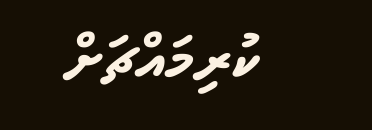ކުރިމައްޗަށް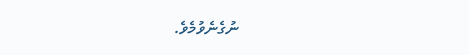ނުގެނެވުމެވެ.